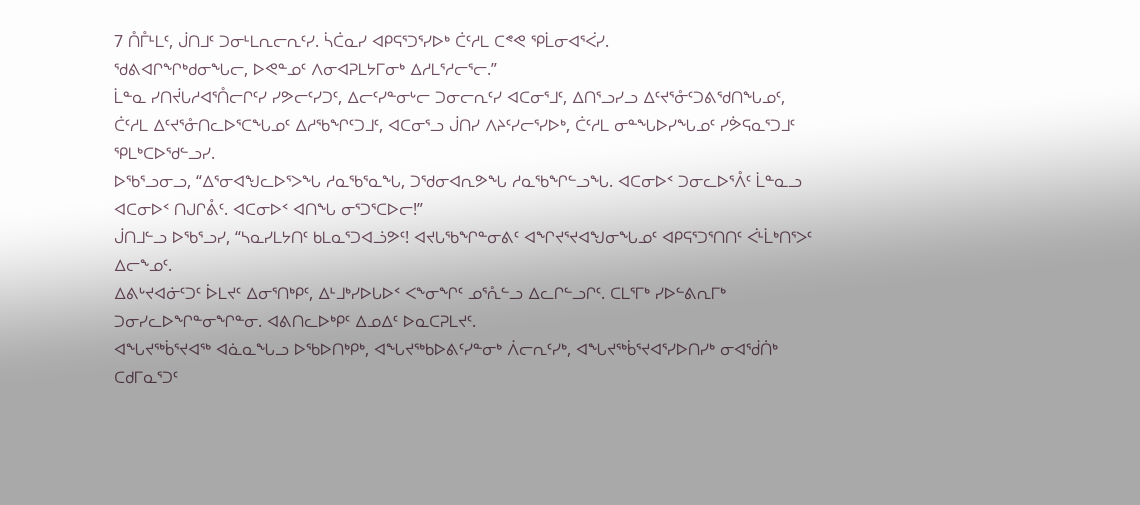7 ᑍᒤᒻᒪᑦ, ᒎᑎᒧᑦ ᑐᓂᒻᒪᕆᓕᕆᑦᓯ. ᓵᑖᓇᓯ ᐊᑭᕋᕐᑐᕐᓯᐅᒃ ᑖᑦᓱᒪ ᑕᕝᕙ ᕿᒫᓂᐊᕐᐹᓯ.
ᖁᕕᐊᒋᖏᒃᑯᓂᖓᓕ, ᐅᕙᓐᓄᑦ ᐱᓂᐊᕈᒪᔭᒥᓂᒃ ᐃᓱᒪᕐᓱᓕᕐᓕ.”
ᒫᓐᓇ ᓯᑎᔫᒐᓱᐊᕐᑍᓕᒋᑦᓯ ᓯᕗᓕᑦᓯᑐᑦ, ᐃᓕᑦᓯᓐᓂᒡᓕ ᑐᓂᓕᕆᑦᓯ ᐊᑕᓂᕐᒧᑦ, ᐃᑎᕐᓗᓯᓗ ᐃᑦᔪᕐᓁᑦᑐᕕᖁᑎᖓᓄᑦ, ᑖᑦᓱᒪ ᐃᑦᔪᕐᓁᑎᓚᐅᕐᑕᖓᓄᑦ ᐃᓱᖃᖏᑦᑐᒧᑦ, ᐊᑕᓂᕐᓗ ᒎᑎᓯ ᐱᔨᑦᓯᓕᕐᓯᐅᒃ, ᑖᑦᓱᒪ ᓂᓐᖓᐅᓯᖓᓄᑦ ᓯᕘᕋᓇᕐᑐᒧᑦ ᕿᒪᒃᑕᐅᖁᓪᓗᓯ.
ᐅᖃᕐᓗᓂᓗ, “ᐃᕐᓂᐊᖑᓚᐅᕐᐳᖓ ᓱᓇᖃᕐᓇᖓ, ᑐᖁᓂᐊᕆᕗᖓ ᓱᓇᖃᖏᓪᓗᖓ. ᐊᑕᓂᐅᑉ ᑐᓂᓚᐅᕐᐰᑦ ᒫᓐᓇᓗ ᐊᑕᓂᐅᑉ ᑎᒍᒋᕔᑦ. ᐊᑕᓂᐅᑉ ᐊᑎᖓ ᓂᕐᑐᕐᑕᐅᓕ!”
ᒎᑎᒧᓪᓗ ᐅᖃᕐᓗᓯ, “ᓴᓇᓯᒪᔭᑎᑦ ᑲᒪᓇᕐᑐᐊᓘᕗᑦ! ᐊᔪᒐᖃᖏᓐᓂᕕᑦ ᐊᖏᔪᕐᔪᐊᖑᓂᖓᓄᑦ ᐊᑭᕋᕐᑐᕐᑎᑎᑦ ᐹᒻᒫᒃᑎᕐᐳᑦ ᐃᓕᖕᓄᑦ.
ᐃᕕᒡᔪᐊᓃᑦᑐᑦ ᐆᒪᔪᑦ ᐃᓂᕐᑎᒃᑭᑦ, ᐃᒻᒧᒃᓯᐅᒐᐅᑉ ᐸᖕᓂᖏᑦ ᓄᕐᕅᓪᓗ ᐃᓚᒋᓪᓗᒋᑦ. ᑕᒪᕐᒥᒃ ᓯᐅᓪᕕᕆᒥᒃ ᑐᓂᓯᓚᐅᖏᓐᓂᖏᓐᓂ. ᐊᕕᑎᓚᐅᒃᑭᑦ ᐃᓄᐃᑦ ᐅᓇᑕᕈᒪᔪᑦ.
ᐊᖓᔪᖅᑳᕐᔪᐊᖅ ᐊᓈᓇᖓᓗ ᐅᖃᐅᑎᒃᑭᒃ, ᐊᖓᔪᖅᑲᐅᕕᑦᓯᓐᓂᒃ ᐲᓕᕆᑦᓯᒃ, ᐊᖓᔪᖅᑳᕐᔪᐊᕐᓯᐅᑎᓯᒃ ᓂᐊᖂᑏᒃ ᑕᑯᒥᓇᕐᑐᑦ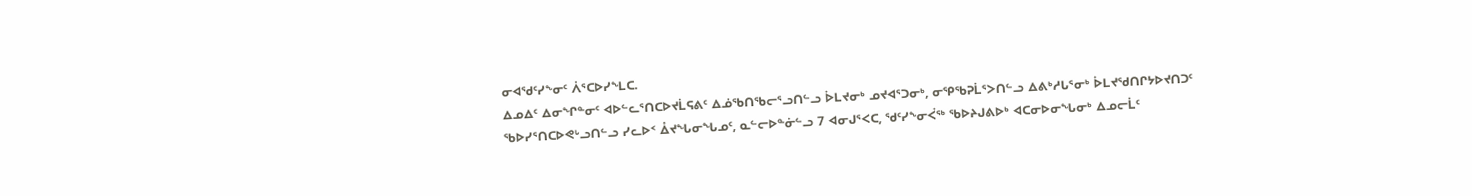ᓂᐊᖁᑦᓯᖕᓂᑦ ᐲᕐᑕᐅᓯᖕᒪᑕ.
ᐃᓄᐃᑦ ᐃᓂᖏᓐᓂᑦ ᐊᐅᓪᓚᕐᑎᑕᐅᔪᒫᕋᕕᑦ ᐃᓅᖃᑎᖃᓕᕐᓗᑎᓪᓗ ᐆᒪᔪᓂᒃ ᓄᔪᐊᕐᑐᓂᒃ, ᓂᕿᖃᕈᒫᕐᐳᑎᓪᓗ ᐃᕕᒃᓱᒐᕐᓂᒃ ᐆᒪᔪᖁᑎᒋᔭᐅᔪᑎᑐᑦ ᖃᐅᓯᕐᑎᑕᐅᕙᒡᓗᑎᓪᓗ ᓯᓚᐅᑉ ᐂᔪᖓᓂᖓᓄᑦ, ᓇᓪᓕᐅᓐᓃᓪᓗ 7 ᐊᓂᒍᕐᐸᑕ, ᖁᑦᓯᖕᓂᐹᖅ ᖃᐅᔨᒍᕕᐅᒃ ᐊᑕᓂᐅᓂᖓᓂᒃ ᐃᓄᓕᒫᑦ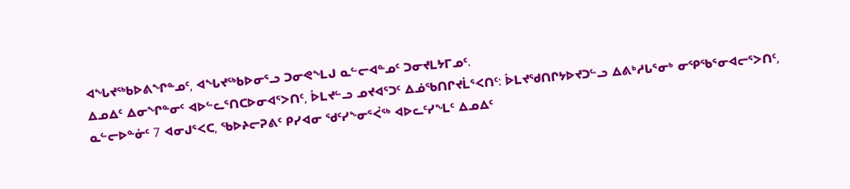ᐊᖓᔪᖅᑲᐅᕕᖏᓐᓄᑦ, ᐊᖓᔪᖅᑲᐅᓂᕐᓗ ᑐᓂᕙᖕᒪᒍ ᓇᓪᓕᐊᓐᓄᑦ ᑐᓂᔪᒪᔭᒥᓄᑦ.
ᐃᓄᐃᑦ ᐃᓂᖏᓐᓂᑦ ᐊᐅᓪᓚᕐᑎᑕᐅᓂᐊᕐᐳᑎᑦ, ᐆᒪᔪᓪᓗ ᓄᔪᐊᕐᑐᑦ ᐃᓅᖃᑎᒋᔪᒫᕐᐸᑎᑦ: ᐆᒪᔪᖁᑎᒋᔭᐅᔪᑐᓪᓗ ᐃᕕᒃᓱᒐᕐᓂᒃ ᓂᕿᖃᕐᓂᐊᓕᕐᐳᑎᑦ, ᓇᓪᓕᐅᓐᓃᑦ 7 ᐊᓂᒍᕐᐸᑕ, ᖃᐅᔨᓕᕈᕕᑦ ᑭᓯᐊᓂ ᖁᑦᓯᖕᓂᕐᐹᖅ ᐊᐅᓚᑦᓯᖕᒪᑦ ᐃᓄᐃᑦ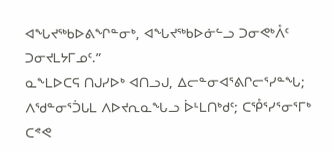ᐊᖓᔪᖅᑲᐅᕕᖏᓐᓂᒃ, ᐊᖓᔪᖅᑲᐅᓃᓪᓗ ᑐᓂᕙᒃᐰᑦ ᑐᓂᔪᒪᔭᒥᓄᑦ.”
ᓇᖕᒪᐅᑕᕋ ᑎᒍᓯᐅᒃ ᐊᑎᓗᒍ, ᐃᓕᓐᓂᐊᕐᕕᒋᓕᕐᓯᓐᖓ; ᐱᖁᓐᓂᕐᑑᒐᒪ ᐱᐅᔪᕆᓇᖓᓗ ᐆᒻᒪᑎᒃᑯᑦ; ᑕᕾᕐᓯᕐᓂᕐᒥᒃ ᑕᕝᕙ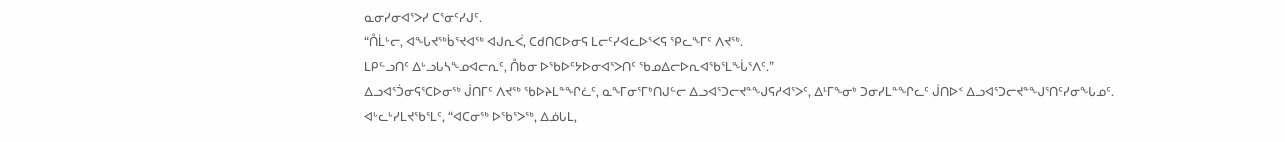ᓇᓂᓯᓂᐊᕐᐳᓯ ᑕᕐᓂᑦᓯᒍᑦ.
“ᑍᒫᒡᓕ, ᐊᖓᔪᖅᑳᕐᔪᐊᖅ ᐊᒍᕆᐹ, ᑕᑯᑎᑕᐅᓂᕋ ᒪᓕᑦᓯᐊᓚᐅᕐᐸᕋ ᕿᓚᖕᒥᑦ ᐱᔪᖅ.
ᒪᑭᓪᓗᑎᑦ ᐃᒡᓗᒐᓴᖕᓄᐊᓕᕆᑦ, ᑍᑲᓂ ᐅᖃᐅᑦᔭᐅᓂᐊᕐᐳᑎᑦ ᖃᓄᐃᓕᐅᕆᐊᖃᕐᒪᖔᕐᐱᑦ.”
ᐃᓗᐊᕐᑑᓂᕋᕐᑕᐅᓂᖅ ᒎᑎᒥᑦ ᐱᔪᖅ ᖃᐅᔨᒪᓐᖏᓛᑦ, ᓇᖕᒥᓂᕐᒥᒃᑎᒍᓪᓕ ᐃᓗᐊᕐᑐᓕᔪᓐᖑᕋᓱᐊᕐᐳᑦ, ᐃᒻᒥᖕᓂᒃ ᑐᓂᓯᒪᓐᖏᓚᑦ ᒎᑎᐅᑉ ᐃᓗᐊᕐᑐᓕᔪᓐᖑᕐᑎᑦᓯᓂᖓᓄᑦ.
ᐊᒡᓚᒡᓯᒪᔪᖃᕐᒪᑦ, “ᐊᑕᓂᖅ ᐅᖃᕐᐳᖅ, ᐃᓅᒐᒪ,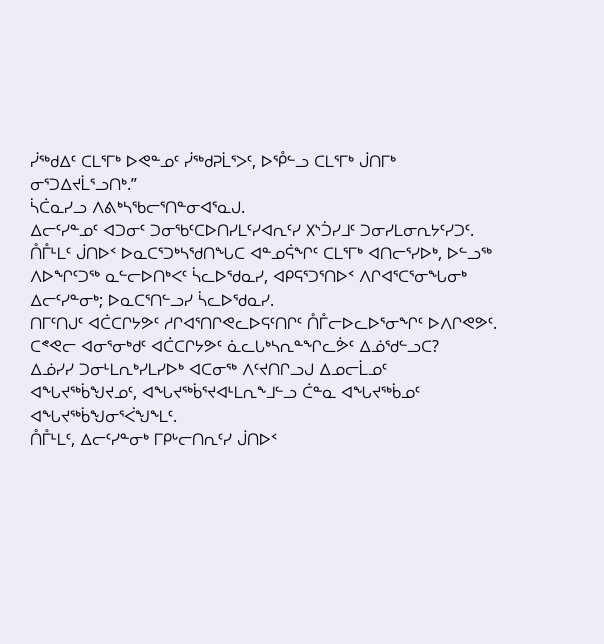ᓰᖅᑯᐃᑦ ᑕᒪᕐᒥᒃ ᐅᕙᓐᓄᑦ ᓰᖅᑯᕈᒫᕐᐳᑦ, ᐅᕾᓪᓗ ᑕᒪᕐᒥᒃ ᒎᑎᒥᒃ ᓂᕐᑐᐃᔪᒫᕐᓗᑎᒃ.”
ᓵᑖᓇᓯᓗ ᐱᕕᒃᓴᖃᓕᕐᑎᓐᓂᐊᕐᓇᒍ.
ᐃᓕᑦᓯᓐᓄᑦ ᐊᑐᓂᑦ ᑐᓂᖃᑦᑕᐅᑎᓯᒪᑦᓯᐊᕆᑦᓯ ᙭ᔅᑑᓯᒧᑦ ᑐᓂᓯᒪᓂᕆᔭᑦᓯᑐᑦ.
ᑍᒤᒻᒪᑦ ᒎᑎᐅᑉ ᐅᓇᑕᕐᑐᒃᓴᖁᑎᖓᑕ ᐊᓐᓄᕌᖏᑦ ᑕᒪᕐᒥᒃ ᐊᑎᓕᕐᓯᐅᒃ, ᐅᓪᓗᖅ ᐱᐅᖏᑦᑐᖅ ᓇᓪᓕᐅᑎᒃᐸᑦ ᓵᓚᐅᖁᓇᓯ, ᐊᑭᕋᕐᑐᕐᑎᐅᑉ ᐱᒋᐊᕐᑕᕐᓂᖓᓂᒃ ᐃᓕᑦᓯᓐᓂᒃ; ᐅᓇᑕᕐᑎᓪᓗᓯ ᓵᓚᐅᖁᓇᓯ.
ᑎᒥᑦᑎᒍᑦ ᐊᑖᑕᒋᔭᕗᑦ ᓱᒋᐊᕐᑎᒋᕙᓚᐅᕋᑦᑎᒋᑦ ᑍᒤᓕᐅᓚᐅᕐᓂᖏᑦ ᐅᐱᒋᕙᕗᑦ. ᑕᕝᕙᓕ ᐊᓂᕐᓂᒃᑯᑦ ᐊᑖᑕᒋᔭᕗᑦ ᓈᓚᒐᒃᓴᕆᓐᖏᓚᕘᑦ ᐃᓅᖁᓪᓗᑕ?
ᐃᓅᓯᓯ ᑐᓂᒻᒪᕆᒃᓯᒪᓯᐅᒃ ᐊᑕᓂᖅ ᐱᑦᔪᑎᒋᓗᒍ ᐃᓄᓕᒫᓄᑦ ᐊᖓᔪᖅᑳᖑᔪᓄᑦ, ᐊᖓᔪᖅᑳᕐᔪᐊᒻᒪᕆᖕᒧᓪᓗ ᑖᓐᓇ ᐊᖓᔪᖅᑳᓄᑦ ᐊᖓᔪᖅᑳᖑᓂᕐᐹᖑᖕᒪᑦ.
ᑍᒤᒻᒪᑦ, ᐃᓕᑦᓯᓐᓂᒃ ᒥᑭᒡᓕᑎᕆᑦᓯ ᒎᑎᐅᑉ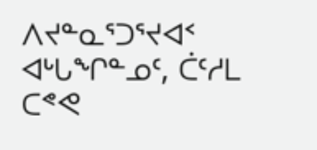ᐱᔪᓐᓇᕐᑐᕐᔪᐊᑉ ᐊᒡᒐᖏᓐᓄᑦ, ᑖᑦᓱᒪ ᑕᕝᕙ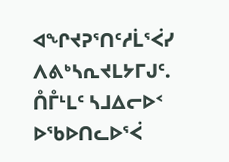ᐊᖏᔪᕈᕐᑎᑦᓱᒫᕐᐹᓯ ᐱᕕᒃᓴᕆᔪᒪᔭᒥᒍᑦ.
ᑍᒤᒻᒪᑦ ᓴᒧᐃᓕᐅᑉ ᐅᖃᐅᑎᓚᐅᕐᐹ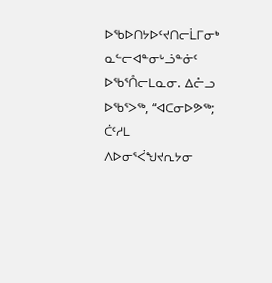ᐅᖃᐅᑎᔭᐅᑦᔪᑎᓕᒫᒥᓂᒃ ᓇᓪᓕᐊᓐᓂᒡᓘᓐᓃᑦ ᐅᖃᕐᑍᓕᒪᓇᓂ. ᐃᓔᓗ ᐅᖃᕐᐳᖅ, “ᐊᑕᓂᐅᕗᖅ; ᑖᑦᓱᒪ ᐱᐅᓂᕐᐹᖑᔪᕆᔭᓂ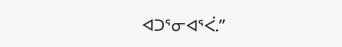ᐊᑐᕐᓂᐊᕐᐹ.”